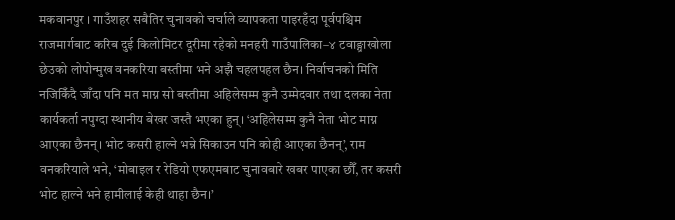मकवानपुर । गाउँशहर सबैतिर चुनावको चर्चाले व्यापकता पाइरहँदा पूर्वपश्चिम राजमार्गबाट करिब दुई किलोमिटर दूरीमा रहेको मनहरी गाउँपालिका–४ टवाङ्ग्राखोला छेउको लोपोन्मुख वनकरिया बस्तीमा भने अझै चहलपहल छैन। निर्वाचनको मिति नजिकिँदै जाँदा पनि मत माग्न सो बस्तीमा अहिलेसम्म कुनै उम्मेदवार तथा दलका नेता कार्यकर्ता नपुग्दा स्थानीय बेखर जस्तै भएका हुन्। ‘अहिलेसम्म कुनै नेता भोट माग्न आएका छैनन्। भोट कसरी हाल्ने भन्ने सिकाउन पनि कोही आएका छैनन्’, राम वनकरियाले भने, ‘मोबाइल र रेडियो एफएमबाट चुनावबारे खबर पाएका छौँ, तर कसरी भोट हाल्ने भने हामीलाई केही थाहा छैन।’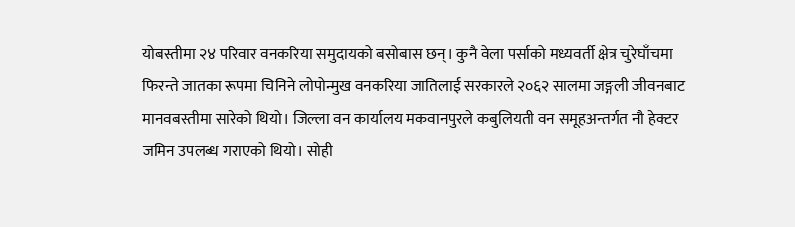योबस्तीमा २४ परिवार वनकरिया समुदायको बसोबास छन्। कुनै वेला पर्साको मध्यवर्ती क्षेत्र चुरेघाँचमा फिरन्ते जातका रूपमा चिनिने लोपोन्मुख वनकरिया जातिलाई सरकारले २०६२ सालमा जङ्गली जीवनबाट मानवबस्तीमा सारेको थियो। जिल्ला वन कार्यालय मकवानपुरले कबुलियती वन समूहअन्तर्गत नौ हेक्टर जमिन उपलब्ध गराएको थियो। सोही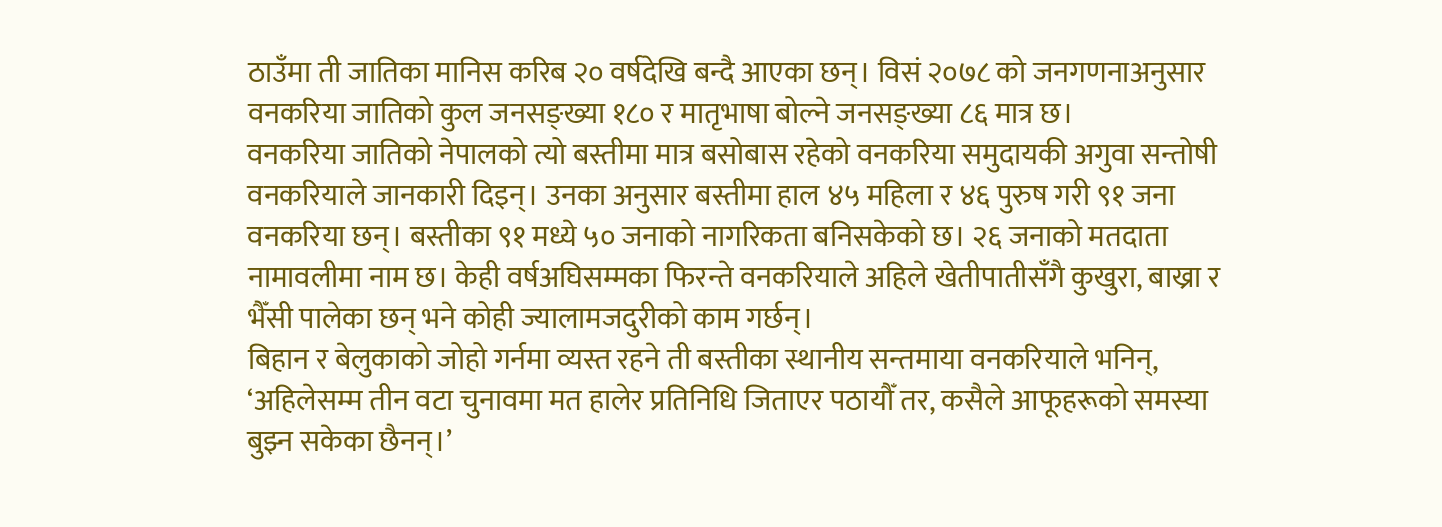ठाउँमा ती जातिका मानिस करिब २० वर्षदेखि बन्दै आएका छन्। विसं २०७८ को जनगणनाअनुसार वनकरिया जातिको कुल जनसङ्ख्या १८० र मातृभाषा बोल्ने जनसङ्ख्या ८६ मात्र छ।
वनकरिया जातिको नेपालको त्यो बस्तीमा मात्र बसोबास रहेको वनकरिया समुदायकी अगुवा सन्तोषी वनकरियाले जानकारी दिइन्। उनका अनुसार बस्तीमा हाल ४५ महिला र ४६ पुरुष गरी ९१ जना वनकरिया छन्। बस्तीका ९१ मध्ये ५० जनाको नागरिकता बनिसकेको छ। २६ जनाको मतदाता नामावलीमा नाम छ। केही वर्षअघिसम्मका फिरन्ते वनकरियाले अहिले खेतीपातीसँगै कुखुरा, बाख्रा र भैँसी पालेका छन् भने कोही ज्यालामजदुरीको काम गर्छन्।
बिहान र बेलुकाको जोहो गर्नमा व्यस्त रहने ती बस्तीका स्थानीय सन्तमाया वनकरियाले भनिन्, ‘अहिलेसम्म तीन वटा चुनावमा मत हालेर प्रतिनिधि जिताएर पठायौँ तर, कसैले आफूहरूको समस्या बुझ्न सकेका छैनन्।’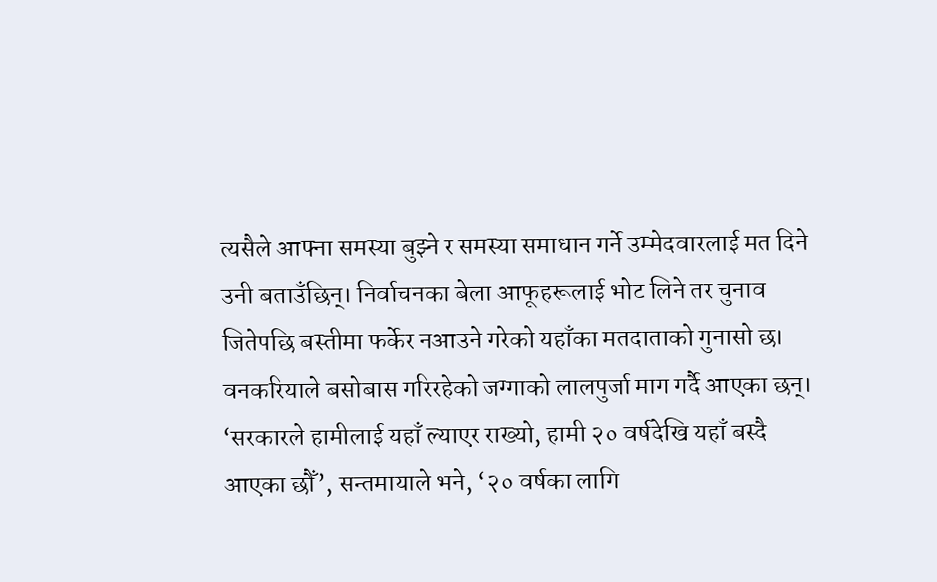त्यसैले आफ्ना समस्या बुझ्ने र समस्या समाधान गर्ने उम्मेदवारलाई मत दिने उनी बताउँछिन्। निर्वाचनका बेला आफूहरूलाई भोट लिने तर चुनाव जितेपछि बस्तीमा फर्केर नआउने गरेको यहाँका मतदाताको गुनासो छ। वनकरियाले बसोबास गरिरहेको जग्गाको लालपुर्जा माग गर्दै आएका छन्।
‘सरकारले हामीलाई यहाँ ल्याएर राख्यो, हामी २० वर्षदेखि यहाँ बस्दै आएका छौँ’, सन्तमायाले भने, ‘२० वर्षका लागि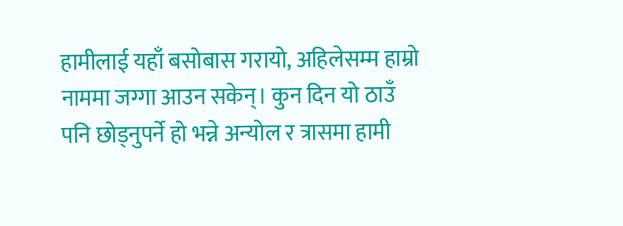हामीलाई यहाँ बसोबास गरायो, अहिलेसम्म हाम्रो नाममा जग्गा आउन सकेन्। कुन दिन यो ठाउँ पनि छोड्नुपर्ने हो भन्ने अन्योल र त्रासमा हामी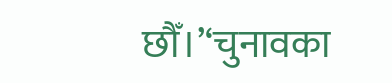छौँ।’‘चुनावका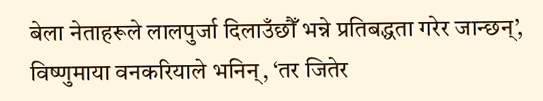बेला नेताहरूले लालपुर्जा दिलाउँछौँ भन्ने प्रतिबद्धता गरेर जान्छन्’, विष्णुमाया वनकरियाले भनिन्, ‘तर जितेर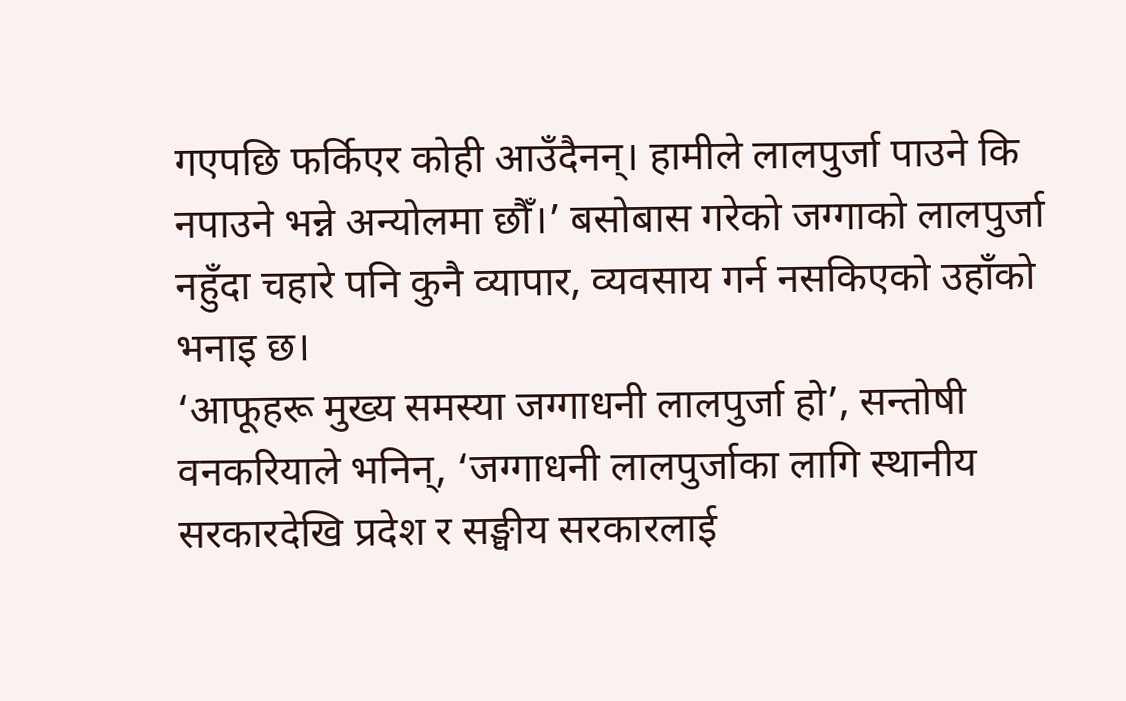गएपछि फर्किएर कोही आउँदैनन्। हामीले लालपुर्जा पाउने कि नपाउने भन्ने अन्योलमा छौँ।’ बसोबास गरेको जग्गाको लालपुर्जा नहुँदा चहारे पनि कुनै व्यापार, व्यवसाय गर्न नसकिएको उहाँको भनाइ छ।
‘आफूहरू मुख्य समस्या जग्गाधनी लालपुर्जा हो’, सन्तोषी वनकरियाले भनिन्, ‘जग्गाधनी लालपुर्जाका लागि स्थानीय सरकारदेखि प्रदेश र सङ्घीय सरकारलाई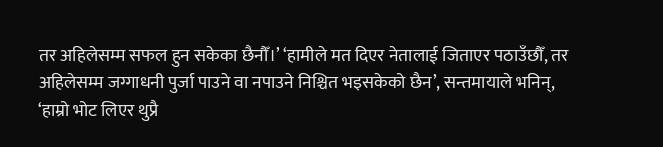तर अहिलेसम्म सफल हुन सकेका छैनौँ।’ ‘हामीले मत दिएर नेतालाई जिताएर पठाउँछौँ, तर अहिलेसम्म जग्गाधनी पुर्जा पाउने वा नपाउने निश्चित भइसकेको छैन’, सन्तमायाले भनिन्, ‘हाम्रो भोट लिएर थुप्रै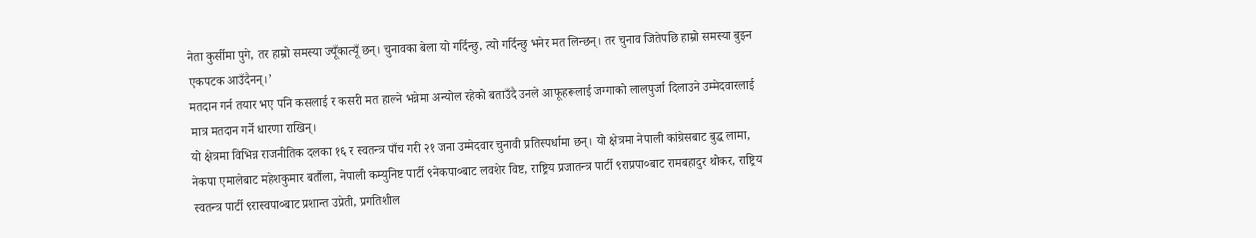नेता कुर्सीमा पुगे, तर हाम्रो समस्या ज्यूँकात्यूँ छन्। चुनावका बेला यो गर्दिन्छु, त्यो गर्दिन्छु भनेर मत लिन्छन्। तर चुनाव जितेपछि हाम्रो समस्या बुझ्न एकपटक आउँदैनन्।’
मतदान गर्न तयार भए पनि कसलाई र कसरी मत हाल्ने भन्नेमा अन्योल रहेको बताउँदै उनले आफूहरूलाई जग्गाको लालपुर्जा दिलाउने उम्मेदवारलाई मात्र मतदान गर्ने धारणा राखिन्।
यो क्षेत्रमा विभिन्न राजनीतिक दलका १६ र स्वतन्त्र पाँच गरी २१ जना उम्मेदवार चुनावी प्रतिस्पर्धामा छन्। यो क्षेत्रमा नेपाली कांग्रेसबाट बुद्ध लामा, नेकपा एमालेबाट महेशकुमार बर्तौला, नेपाली कम्युनिष्ट पार्टी ९नेकपा०बाट लवशेर विष्ट, राष्ट्रिय प्रजातन्त्र पार्टी ९राप्रपा०बाट रामबहादुर थोकर, राष्ट्रिय स्वतन्त्र पार्टी ९रास्वपा०बाट प्रशान्त उप्रेती, प्रगतिशील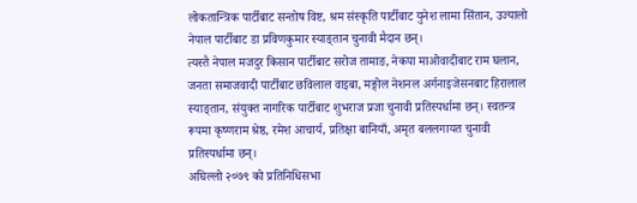लोकतान्त्रिक पार्टीबाट सन्तोष विष्ट, श्रम संस्कृति पार्टीबाट युनेश लामा सिंतान, उज्यालो नेपाल पार्टीबाट डा प्रविणकुमार स्याङ्तान चुनावी मैदान छन्।
त्यस्तै नेपाल मजदुर किसान पार्टीबाट सरोज तामाङ, नेकपा माओवादीबाट राम घलान, जनता समाजवादी पार्टीबाट छविलाल वाइबा, मङ्गोल नेशनल अर्गनाइजेसनबाट हिरालाल स्याङ्तान, संयुक्त नागरिक पार्टीबाट शुभराज प्रजा चुनावी प्रतिस्पर्धामा छन्। स्वतन्त्र रूपमा कृष्णराम श्रेष्ठ, रमेश आचार्य, प्रतिक्षा बानियाँ, अमृत बललगायत चुनावी प्रतिस्पर्धामा छन्।
अघिल्लो २०७९ को प्रतिनिधिसभा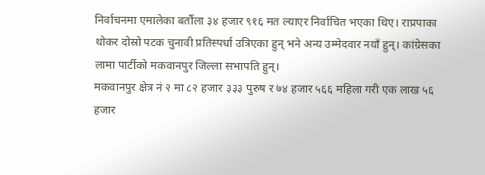निर्वाचनमा एमालेका बर्तौला ३४ हजार ९१६ मत ल्याएर निर्वाचित भएका थिए। राप्रपाका थोकर दोस्रो पटक चुनावी प्रतिस्पर्धा उत्रिएका हुन् भने अन्य उम्मेदवार नयाँ हुन्। कांग्रेसका लामा पार्टीको मकवानपुर जिल्ला सभापति हुन्।
मकवानपुर क्षेत्र नं २ मा ८२ हजार ३३३ पुरुष र ७४ हजार ५६६ महिला गरी एक लाख ५६ हजार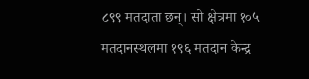८९९ मतदाता छन्। सो क्षेत्रमा १०५ मतदानस्थलमा १९६ मतदान केन्द्र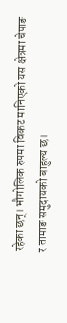रहेका छन्। भौगोलिक रुपमा विकट मानिएको यस क्षेत्रमा चेपाङ र तामाङ समुदायको बाहुल्य छ।